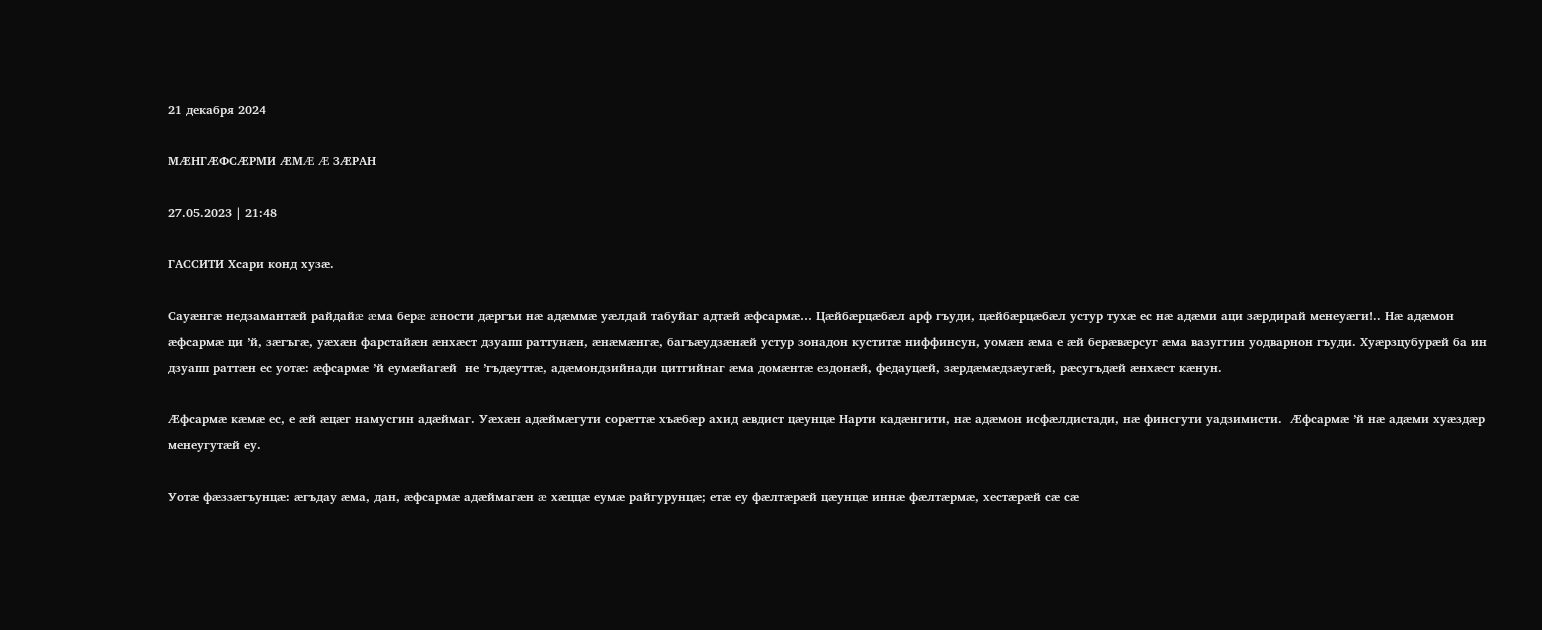21 декабря 2024

МÆНГÆФСÆРМИ ÆМÆ Æ ЗÆРАН

27.05.2023 | 21:48

ГАССИТИ Хсари конд хузæ.

Сауæнгæ недзамантæй райдайæ æма берæ æности дæргъи нæ адæммæ уæлдай табуйаг адтæй æфсармæ… Цæйбæрцæбæл арф гъуди, цæйбæрцæбæл устур тухæ ес нæ адæми аци зæрдирай менеуæги!.. Нæ адæмон  æфсармæ ци ’й, зæгъгæ, уæхæн фарстайæн æнхæст дзуапп раттунæн, æнæмæнгæ, багъæудзæнæй устур зонадон куститæ ниффинсун, уомæн æма е æй берæвæрсуг æма вазуггин уодварнон гъуди. Хуæрзцубурæй ба ин дзуапп раттæн ес уотæ: æфсармæ ’й еумæйагæй  не ’гъдæуттæ, адæмондзийнади цитгийнаг æма домæнтæ ездонæй, федауцæй, зæрдæмæдзæугæй, рæсугъдæй æнхæст кæнун.

Æфсармæ кæмæ ес, е æй æцæг намусгин адæймаг. Уæхæн адæймæгути сорæттæ хъæбæр ахид æвдист цæунцæ Нарти кадæнгити, нæ адæмон исфæлдистади, нæ финсгути уадзимисти.  Æфсармæ ’й нæ адæми хуæздæр менеугутæй еу.

Уотæ фæззæгъунцæ: æгъдау æма, дан, æфсармæ адæймагæн æ хæццæ еумæ райгурунцæ; етæ еу фæлтæрæй цæунцæ иннæ фæлтæрмæ, хестæрæй сæ сæ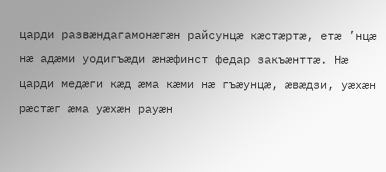царди развæндагамонæгæн райсунцæ кæстæртæ, етæ ’нцæ нæ адæми уодигъæди æнæфинст федар закъæнттæ. Нæ царди медæги кæд æма кæми нæ гъæунцæ, æвæдзи, уæхæн рæстæг æма уæхæн рауæн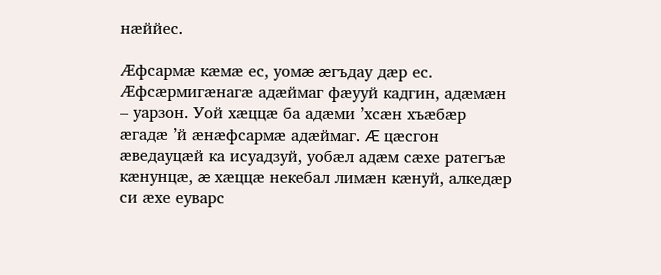нæййес.

Æфсармæ кæмæ ес, уомæ æгъдау дæр ес. Æфсæрмигæнагæ адæймаг фæууй кадгин, адæмæн – уарзон. Уой хæццæ ба адæми ’хсæн хъæбæр æгадæ ’й æнæфсармæ адæймаг. Æ цæсгон æведауцæй ка исуадзуй, уобæл адæм сæхе ратегъæ кæнунцæ, æ хæццæ некебал лимæн кæнуй, алкедæр си æхе еуварс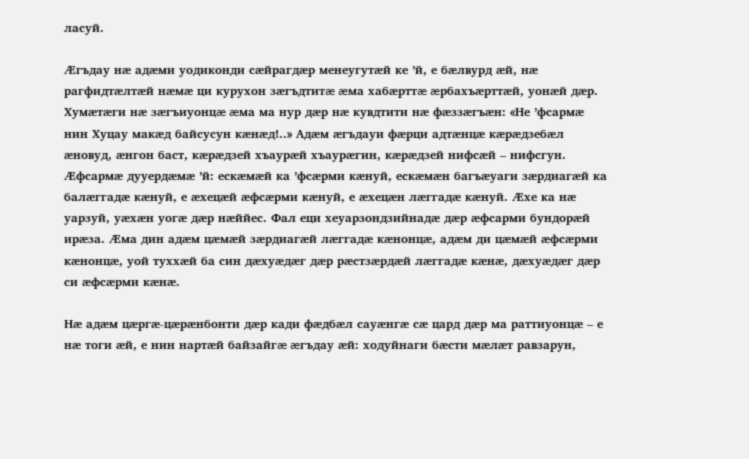ласуй.

Æгъдау нæ адæми уодиконди сæйрагдæр менеугутæй ке ’й, е бæлвурд æй, нæ рагфидтæлтæй нæмæ ци курухон зæгъдтитæ æма хабæрттæ æрбахъæрттæй, уонæй дæр. Хумæтæги нæ зæгъиуонцæ æма ма нур дæр нæ кувдтити нæ фæззæгъæн: «Не ’фсармæ  нин Хуцау макæд байсусун кæнæд!..» Адæм æгъдауи фæрци адтæнцæ кæрæдзебæл æновуд, æнгон баст, кæрæдзей хъаурæй хъаурæгин, кæрæдзей нифсæй – нифсгун. Æфсармæ дууердæмæ ’й: ескæмæй ка ’фсæрми кæнуй, ескæмæн багъæуаги зæрдиагæй ка балæггадæ кæнуй, е æхецæй æфсæрми кæнуй, е æхецæн лæггадæ кæнуй. Æхе ка нæ уарзуй, уæхæн уогæ дæр нæййес. Фал еци хеуарзондзийнадæ дæр æфсарми бундорæй ирæза. Æма дин адæм цæмæй зæрдиагæй лæггадæ кæнонцæ, адæм ди цæмæй æфсæрми кæнонцæ, уой туххæй ба син дæхуæдæг дæр рæстзæрдæй лæггадæ кæнæ, дæхуæдæг дæр си æфсæрми кæнæ.

Нæ адæм цæргæ-цæрæнбонти дæр кади фæдбæл сауæнгæ сæ цард дæр ма раттиуонцæ – е нæ тоги æй, е нин нартæй байзайгæ æгъдау æй: ходуйнаги бæсти мæлæт равзарун,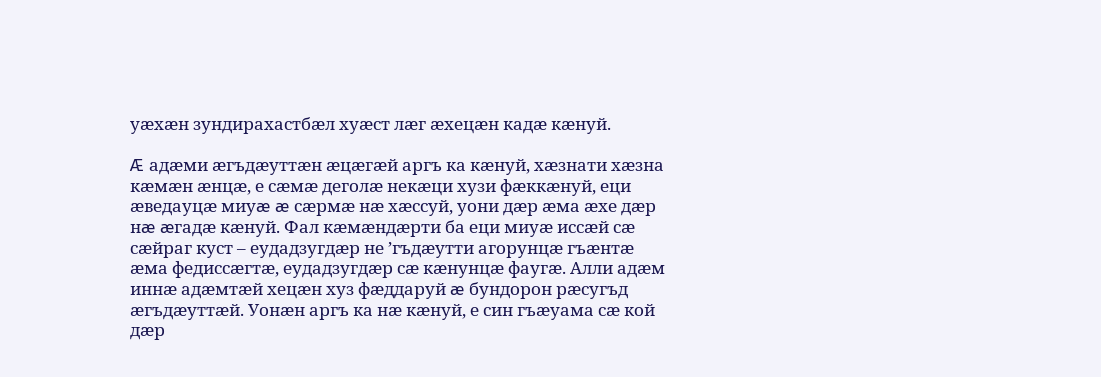уæхæн зундирахастбæл хуæст лæг æхецæн кадæ кæнуй.

Æ адæми æгъдæуттæн æцæгæй аргъ ка кæнуй, хæзнати хæзна кæмæн æнцæ, е сæмæ деголæ некæци хузи фæккæнуй, еци æведауцæ миуæ æ сæрмæ нæ хæссуй, уони дæр æма æхе дæр нæ æгадæ кæнуй. Фал кæмæндæрти ба еци миуæ иссæй сæ сæйраг куст – еудадзугдæр не ’гъдæутти агорунцæ гъæнтæ æма федиссæгтæ, еудадзугдæр сæ кæнунцæ фаугæ. Алли адæм иннæ адæмтæй хецæн хуз фæддаруй æ бундорон рæсугъд æгъдæуттæй. Уонæн аргъ ка нæ кæнуй, е син гъæуама сæ кой дæр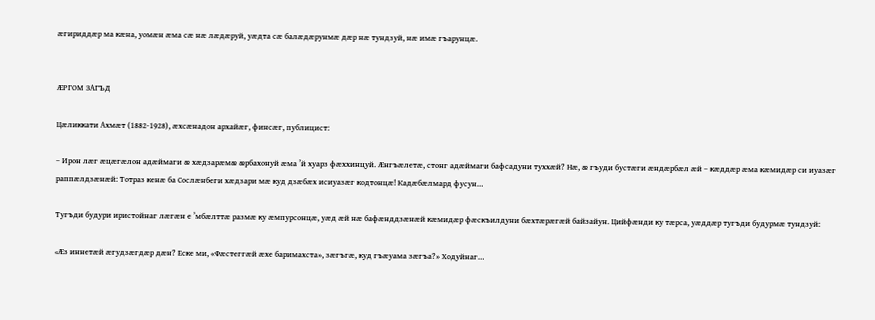æгириддæр ма кæна, уомæн æма сæ нæ лæдæруй, уæдта сæ балæдæрунмæ дæр нæ тундзуй, нæ имæ гъарунцæ.


ÆРГОМ ЗАГЪД

Цæликкати Ахмæт (1882-1928), æхсæнадон архайæг, финсæг, публицист:

– Ирон лæг æцæгæлон адæймаги æ хæдзарæмæ æрбахонуй æма ’й хуарз фæххинцуй. Æнгъæлетæ, стонг адæймаги бафсадуни туххæй? Нæ, æ гъуди бустæги æндæрбæл æй – кæддæр æма кæмидæр си иуазæг раппæлдзæнæй: Тотраз кенæ ба Сослæнбеги хæдзари мæ куд дзæбæх исиуазæг кодтонцæ! Кадæбæлмард фусун…

Тугъди будури иристойнаг лæгæн е ’мбæлттæ размæ ку æмпурсонцæ, уæд æй нæ бафæнддзæнæй кæмидæр фæскъилдуни бæхтæрæгæй байзайун. Цийфæнди ку тæрса, уæддæр тугъди будурмæ тундзуй:

«Æз иннетæй æгудзæгдæр дæн? Еске ми, «Фæстеггæй æхе баримахста», зæгъгæ, куд гъæуама зæгъа?» Ходуйнаг…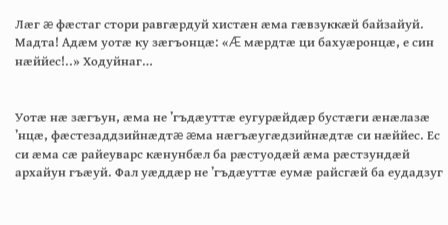Лæг æ фæстаг стори равгæрдуй хистæн æма гæвзуккæй байзайуй. Мадта! Адæм уотæ ку зæгъонцæ: «Æ мæрдтæ ци бахуæронцæ, е син нæййес!..» Ходуйнаг…


Уотæ нæ зæгъун, æма не ’гъдæуттæ еугурæйдæр бустæги æнæлазæ ’нцæ, фæстезаддзийнæдтæ æма нæгъæугæдзийнæдтæ си нæййес. Ес си æма сæ райеуварс кæнунбæл ба рæстуодæй æма рæстзундæй архайун гъæуй. Фал уæддæр не ’гъдæуттæ еумæ райсгæй ба еудадзуг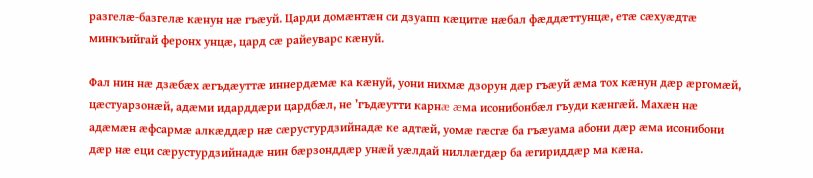разгелæ-базгелæ кæнун нæ гъæуй. Царди домæнтæн си дзуапп кæцитæ нæбал фæддæттунцæ, етæ сæхуæдтæ минкъийгай феронх унцæ, цард сæ райеуварс кæнуй.

Фал нин нæ дзæбæх æгъдæуттæ иннердæмæ ка кæнуй, уони нихмæ дзорун дæр гъæуй æма тох кæнун дæр æргомæй, цæстуарзонæй, адæми идарддæри цардбæл, не ’гъдæутти карнæ æма исонибонбæл гъуди кæнгæй. Махæн нæ адæмæн æфсармæ алкæддæр нæ сæрустурдзийнадæ ке адтæй, уомæ гæсгæ ба гъæуама абони дæр æма исонибони дæр нæ еци сæрустурдзийнадæ нин бæрзонддæр унæй уæлдай ниллæгдæр ба æгириддæр ма кæна.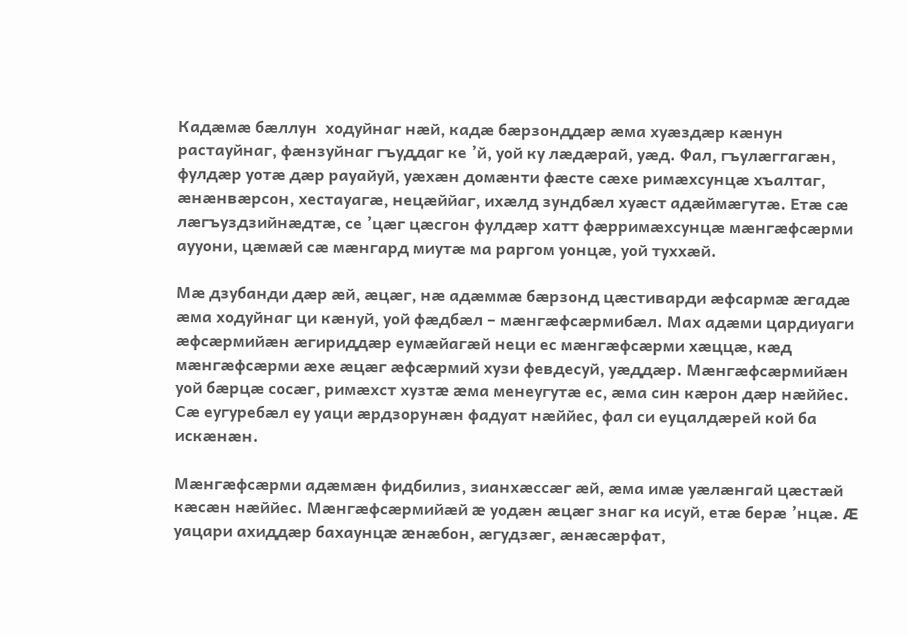Кадæмæ бæллун  ходуйнаг нæй, кадæ бæрзонддæр æма хуæздæр кæнун растауйнаг, фæнзуйнаг гъуддаг ке ’й, уой ку лæдæрай, уæд. Фал, гъулæггагæн,  фулдæр уотæ дæр рауайуй, уæхæн домæнти фæсте сæхе римæхсунцæ хъалтаг, æнæнвæрсон, хестауагæ, нецæййаг, ихæлд зундбæл хуæст адæймæгутæ. Етæ сæ лæгъуздзийнæдтæ, се ’цæг цæсгон фулдæр хатт фæрримæхсунцæ мæнгæфсæрми аууони, цæмæй сæ мæнгард миутæ ма раргом уонцæ, уой туххæй.

Мæ дзубанди дæр æй, æцæг, нæ адæммæ бæрзонд цæстиварди æфсармæ æгадæ æма ходуйнаг ци кæнуй, уой фæдбæл – мæнгæфсæрмибæл. Мах адæми цардиуаги  æфсæрмийæн æгириддæр еумæйагæй неци ес мæнгæфсæрми хæццæ, кæд мæнгæфсæрми æхе æцæг æфсæрмий хузи февдесуй, уæддæр. Мæнгæфсæрмийæн уой бæрцæ сосæг, римæхст хузтæ æма менеугутæ ес, æма син кæрон дæр нæййес. Сæ еугуребæл еу уаци æрдзорунæн фадуат нæййес, фал си еуцалдæрей кой ба искæнæн.

Мæнгæфсæрми адæмæн фидбилиз, зианхæссæг æй, æма имæ уæлæнгай цæстæй кæсæн нæййес. Мæнгæфсæрмийæй æ уодæн æцæг знаг ка исуй, етæ берæ ’нцæ. Æ уацари ахиддæр бахаунцæ æнæбон, æгудзæг, æнæсæрфат,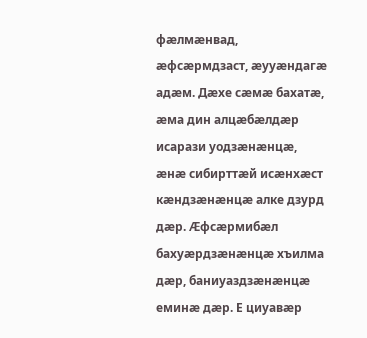фæлмæнвад, æфсæрмдзаст, æууæндагæ адæм. Дæхе сæмæ бахатæ, æма дин алцæбæлдæр исарази уодзæнæнцæ, æнæ сибирттæй исæнхæст кæндзæнæнцæ алке дзурд дæр. Æфсæрмибæл бахуæрдзæнæнцæ хъилма дæр, баниуаздзæнæнцæ еминæ дæр. Е циуавæр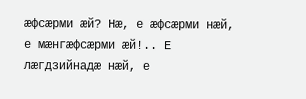æфсæрми æй? Нæ, е æфсæрми нæй, е мæнгæфсæрми æй!.. Е лæгдзийнадæ нæй, е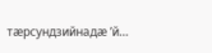тæрсундзийнадæ ’й…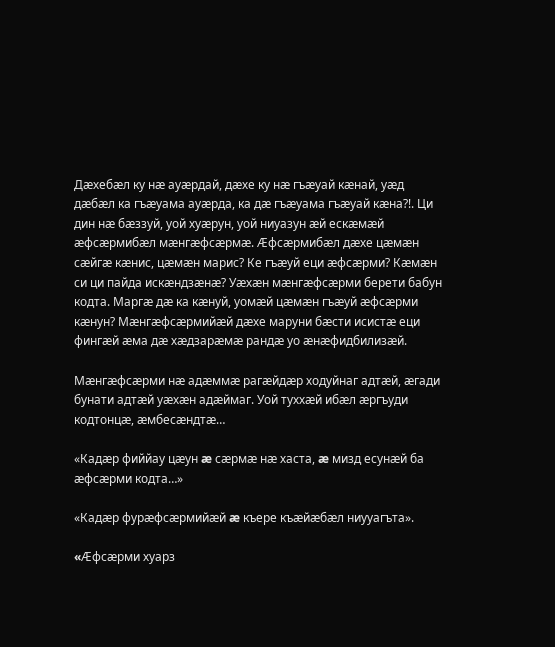Дæхебæл ку нæ ауæрдай, дæхе ку нæ гъæуай кæнай, уæд дæбæл ка гъæуама ауæрда, ка дæ гъæуама гъæуай кæна?!. Ци дин нæ бæззуй, уой хуæрун, уой ниуазун æй ескæмæй æфсæрмибæл мæнгæфсæрмæ. Æфсæрмибæл дæхе цæмæн сæйгæ кæнис, цæмæн марис? Ке гъæуй еци æфсæрми? Кæмæн си ци пайда искæндзæнæ? Уæхæн мæнгæфсæрми берети бабун кодта. Маргæ дæ ка кæнуй, уомæй цæмæн гъæуй æфсæрми кæнун? Мæнгæфсæрмийæй дæхе маруни бæсти исистæ еци фингæй æма дæ хæдзарæмæ рандæ уо æнæфидбилизæй.

Мæнгæфсæрми нæ адæммæ рагæйдæр ходуйнаг адтæй, æгади бунати адтæй уæхæн адæймаг. Уой туххæй ибæл æргъуди кодтонцæ, æмбесæндтæ…

«Кадæр фиййау цæун æ сæрмæ нæ хаста, æ мизд есунæй ба æфсæрми кодта…»

«Кадæр фурæфсæрмийæй æ къере къæйæбæл ниууагъта».

«Æфсæрми хуарз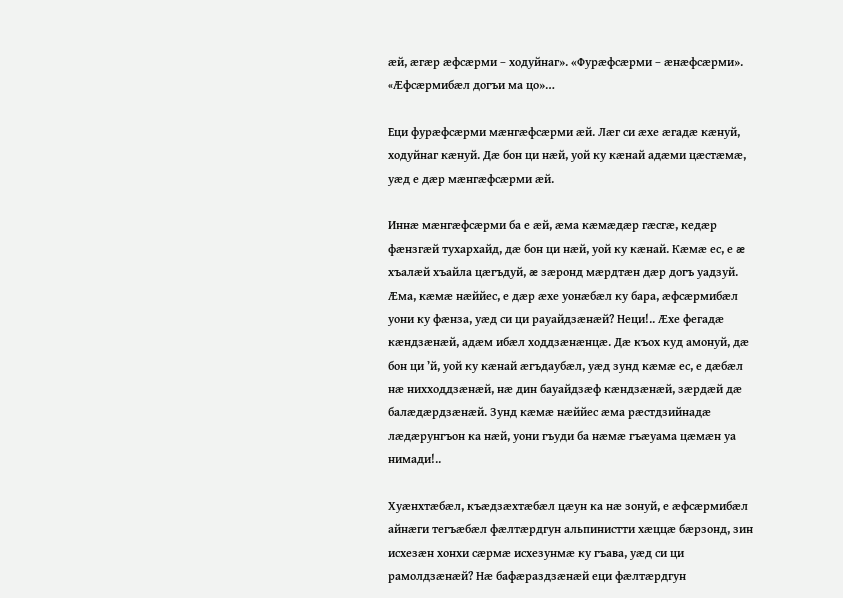æй, æгæр æфсæрми – ходуйнаг». «Фурæфсæрми – æнæфсæрми». «Æфсæрмибæл догъи ма цо»…

Еци фурæфсæрми мæнгæфсæрми æй. Лæг си æхе æгадæ кæнуй, ходуйнаг кæнуй. Дæ бон ци нæй, уой ку кæнай адæми цæстæмæ, уæд е дæр мæнгæфсæрми æй.

Иннæ мæнгæфсæрми ба е æй, æма кæмæдæр гæсгæ, кедæр фæнзгæй тухархайд, дæ бон ци нæй, уой ку кæнай. Кæмæ ес, е æ хъалæй хъайла цæгъдуй, æ зæронд мæрдтæн дæр догъ уадзуй. Æма, кæмæ нæййес, е дæр æхе уонæбæл ку бара, æфсæрмибæл уони ку фæнза, уæд си ци рауайдзæнæй? Неци!.. Æхе фегадæ кæндзæнæй, адæм ибæл ходдзæнæнцæ. Дæ къох куд амонуй, дæ бон ци ’й, уой ку кæнай æгъдаубæл, уæд зунд кæмæ ес, е дæбæл нæ нихходдзæнæй, нæ дин бауайдзæф кæндзæнæй, зæрдæй дæ балæдæрдзæнæй. Зунд кæмæ нæййес æма рæстдзийнадæ лæдæрунгъон ка нæй, уони гъуди ба нæмæ гъæуама цæмæн уа нимади!..

Хуæнхтæбæл, къæдзæхтæбæл цæун ка нæ зонуй, е æфсæрмибæл айнæги тегъæбæл фæлтæрдгун альпинистти хæццæ бæрзонд, зин исхезæн хонхи сæрмæ исхезунмæ ку гъава, уæд си ци рамолдзæнæй? Нæ бафæраздзæнæй еци фæлтæрдгун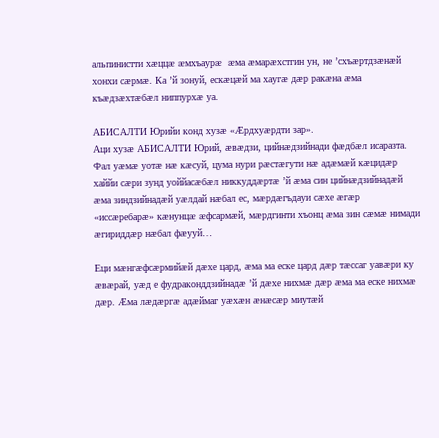альпинистти хæццæ æмхъаурæ  æма æмарæхстгин ун, не ’схъæртдзæнæй хонхи сæрмæ. Ка ’й зонуй, ескæцæй ма хаугæ дæр ракæна æма къæдзæхтæбæл ниппурхæ уа.

АБИСАЛТИ Юрийи конд хузæ «Æрдхуæрдти зар».
Аци хузæ АБИСАЛТИ Юрий, æвæдзи, цийнæдзийнади фæдбæл исаразта. Фал уæмæ уотæ нæ кæсуй, цума нури рæстæгути нæ адæмæй кæцидæр хаййи сæри зунд уоййасæбæл никкуддæртæ ’й æма син цийнæдзийнадæй æма зиндзийнадæй уæлдай нæбал ес, мæрдæгъдауи сæхе æгæр «иссæребарæ» кæнунцæ æфсармæй, мæрдгинти хъонц æма зин сæмæ нимади æгириддæр нæбал фæууй…

Еци мæнгæфсæрмийæй дæхе цард, æма ма еске цард дæр тæссаг уавæри ку æвæрай, уæд е фудраконддзийнадæ ’й дæхе нихмæ дæр æма ма еске нихмæ дæр. Æма лæдæргæ адæймаг уæхæн æнæсæр миутæй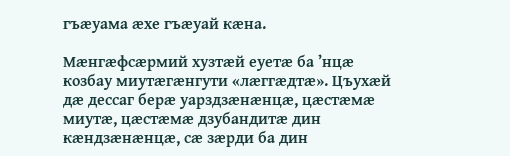гъæуама æхе гъæуай кæна.

Мæнгæфсæрмий хузтæй еуетæ ба ’нцæ козбау миутæгæнгути «лæггæдтæ». Цъухæй дæ дессаг берæ уарздзæнæнцæ, цæстæмæ миутæ, цæстæмæ дзубандитæ дин кæндзæнæнцæ, сæ зæрди ба дин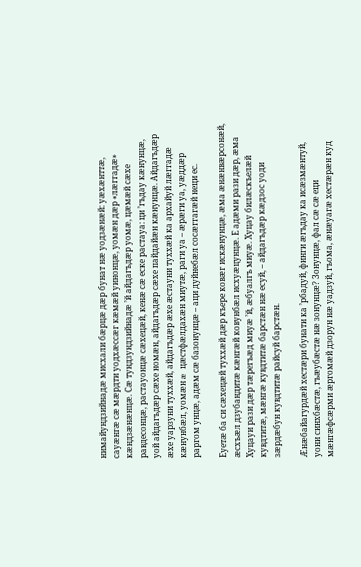нимайундзийнадæ мисхали бæрцæ дæр бунат нæ уодзæнæй: уæхæнттæ, сауæнгæ сæ мæрдти уодхæссæг кæмæй уинонцæ, уомæн дæр «лæггадæ» кæндзæнæнцæ. Сæ тундзундзийнадæ ’й айдагъдæр уомæ, цæмæй сæхе равдесонцæ, растауонцæ сæхецæй, кенæ сæ еске растауа: ци ’гъдау кæнунцæ, уой айдагъдæр сæхе номæн, айдагъдæр сæхе пайдайæн кæнунцæ. Айдагъдæр æхе уарзуни туххæй, айдагъдæр æхе æстауни туххæй ка архайуй лæггадæ кæнунбæл, уомæн æ цæстфæлдахæн миутæ, раги уа – æрæги уа, уæддæр раргом унцæ, адæм сæ базонунцæ – аци дуйнебæл сосæггагæй неци ес.

Еуетæ ба си сæхецæй туххæй дæр къере ковæг искæнунцæ, æма æнæнвæрсонæй, æсхъæл дзубандитæ кæнгæй ковунбæл исхуæцунцæ. Е адæми рази дæр, æма Хуцауи рази дæр тæрегъæд миуæ ’й, æбуалгъ миуæ. Хуцау билæскъелæй кувдтитæ, мæнгæ кувдтитæ барстæн нæ есуй, – айдагъдæр кæдзос уоди зæрдæбун кувдтитæ райсуй барстæн.

Æнæбайагурдæй хестæри бунати ка ’рбадуй, финги æгъдау ка исæзмæнтуй, уони синхбæстæ, гъæубæстæ нæ зонунцæ? Зонунцæ, фал сæ сæ еци мæнгæфсæрми æргомæй дзорун нæ уадзуй, гъома, æнæуагæ хестæрæн куд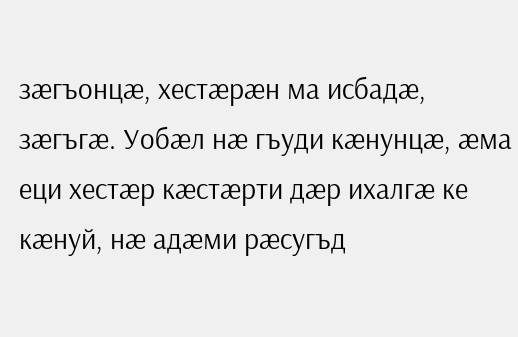зæгъонцæ, хестæрæн ма исбадæ, зæгъгæ. Уобæл нæ гъуди кæнунцæ, æма еци хестæр кæстæрти дæр ихалгæ ке кæнуй, нæ адæми рæсугъд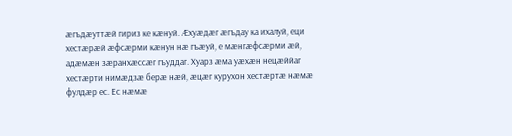æгъдæуттæй гириз ке кæнуй. Æхуæдæг æгъдау ка ихалуй, еци хестæрæй æфсæрми кæнун нæ гъæуй, е мæнгæфсæрми æй, адæмæн зæранхæссæг гъуддаг. Хуарз æма уæхæн нецæййаг хестæрти нимæдзæ берæ нæй, æцæг курухон хестæртæ нæмæ фулдæр ес. Ес нæмæ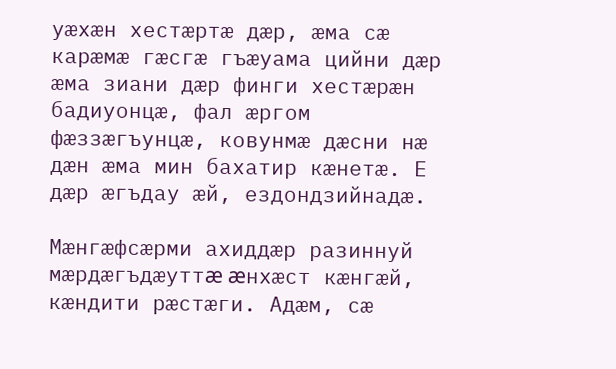уæхæн хестæртæ дæр, æма сæ карæмæ гæсгæ гъæуама цийни дæр æма зиани дæр финги хестæрæн бадиуонцæ, фал æргом фæззæгъунцæ, ковунмæ дæсни нæ дæн æма мин бахатир кæнетæ. Е дæр æгъдау æй, ездондзийнадæ.

Мæнгæфсæрми ахиддæр разиннуй мæрдæгъдæуттæ æнхæст кæнгæй,  кæндити рæстæги. Адæм, сæ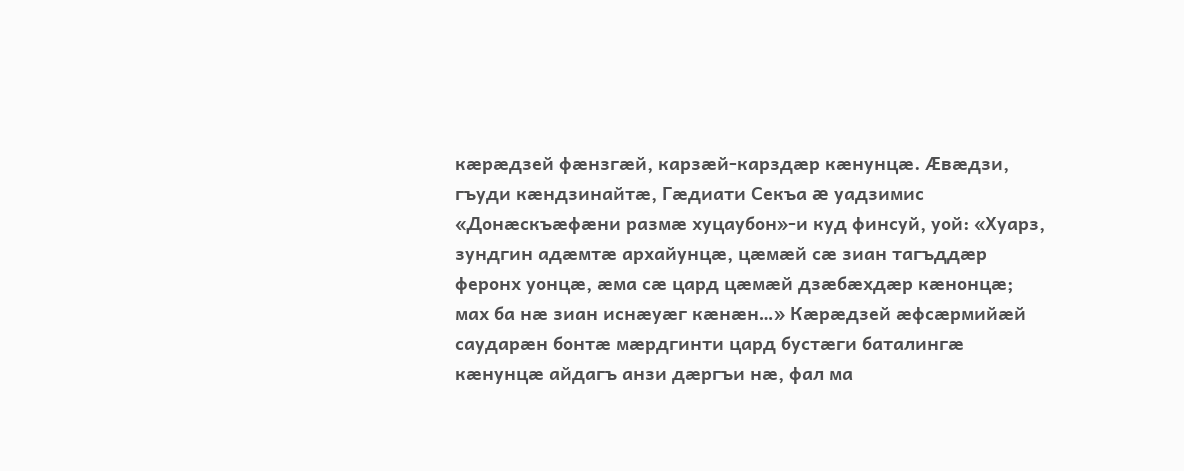кæрæдзей фæнзгæй, карзæй-карздæр кæнунцæ. Æвæдзи, гъуди кæндзинайтæ, Гæдиати Секъа æ уадзимис «Донæскъæфæни размæ хуцаубон»-и куд финсуй, уой: «Хуарз, зундгин адæмтæ архайунцæ, цæмæй сæ зиан тагъддæр феронх уонцæ, æма сæ цард цæмæй дзæбæхдæр кæнонцæ; мах ба нæ зиан иснæуæг кæнæн…» Кæрæдзей æфсæрмийæй саударæн бонтæ мæрдгинти цард бустæги баталингæ кæнунцæ айдагъ анзи дæргъи нæ, фал ма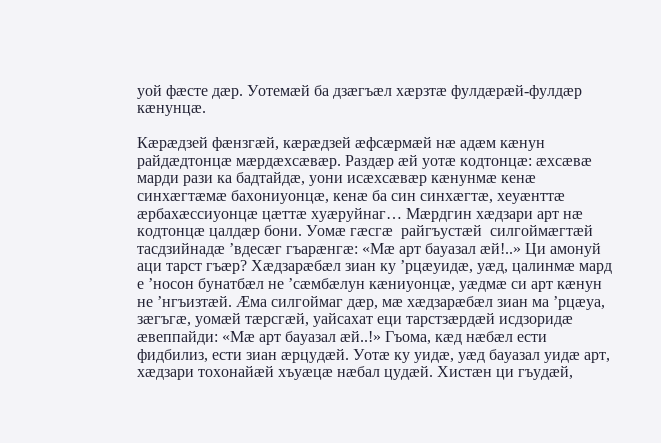уой фæсте дæр. Уотемæй ба дзæгъæл хæрзтæ фулдæрæй-фулдæр кæнунцæ.

Кæрæдзей фæнзгæй, кæрæдзей æфсæрмæй нæ адæм кæнун райдæдтонцæ мæрдæхсæвæр. Раздæр æй уотæ кодтонцæ: æхсæвæ марди рази ка бадтайдæ, уони исæхсæвæр кæнунмæ кенæ синхæгтæмæ бахониуонцæ, кенæ ба син синхæгтæ, хеуæнттæ æрбахæссиуонцæ цæттæ хуæруйнаг… Мæрдгин хæдзари арт нæ кодтонцæ цалдæр бони. Уомæ гæсгæ  райгъустæй  силгоймæгтæй тасдзийнадæ ’вдесæг гъарæнгæ: «Мæ арт бауазал æй!..» Ци амонуй аци тарст гъæр? Хæдзарæбæл зиан ку ’рцæуидæ, уæд, цалинмæ мард е ’носон бунатбæл не ’сæмбæлун кæниуонцæ, уæдмæ си арт кæнун не ’нгъизтæй. Æма силгоймаг дæр, мæ хæдзарæбæл зиан ма ’рцæуа, зæгъгæ, уомæй тæрсгæй, уайсахат еци тарстзæрдæй исдзоридæ æвеппайди: «Мæ арт бауазал æй..!» Гъома, кæд нæбæл ести фидбилиз, ести зиан æрцудæй. Уотæ ку уидæ, уæд бауазал уидæ арт, хæдзари тохонайæй хъуæцæ нæбал цудæй. Хистæн ци гъудæй,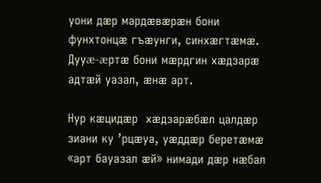уони дæр мардæвæрæн бони фунхтонцæ гъæунги, синхæгтæмæ. Дууæ-æртæ бони мæрдгин хæдзарæ адтæй уазал, æнæ арт.

Нур кæцидæр  хæдзарæбæл цалдæр зиани ку ’рцæуа, уæддæр беретæмæ  «арт бауазал æй» нимади дæр нæбал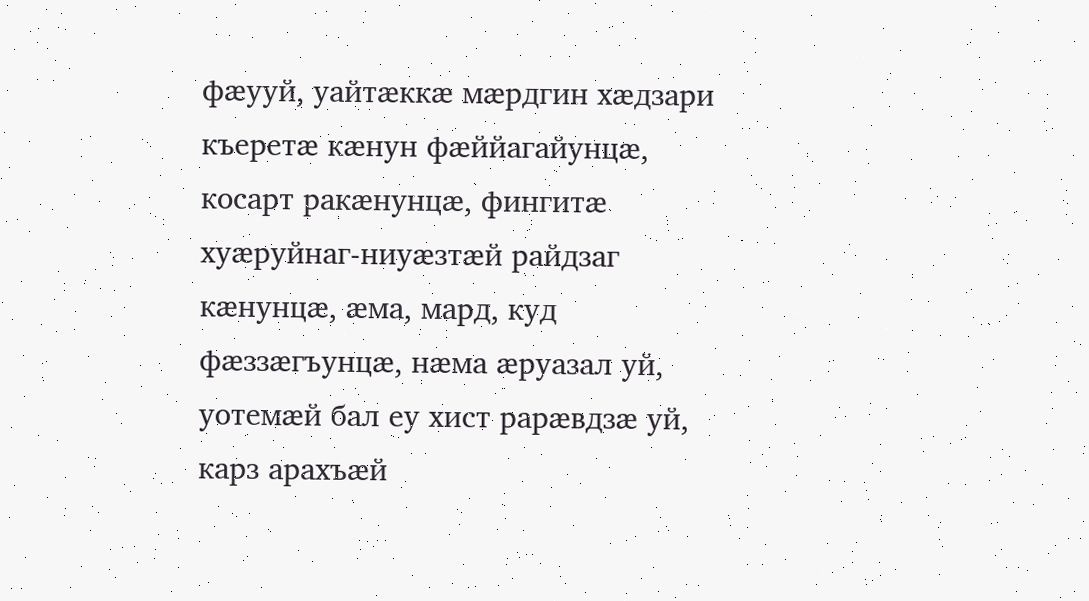фæууй, уайтæккæ мæрдгин хæдзари къеретæ кæнун фæййагайунцæ, косарт ракæнунцæ, фингитæ хуæруйнаг-ниуæзтæй райдзаг кæнунцæ, æма, мард, куд фæззæгъунцæ, нæма æруазал уй, уотемæй бал еу хист рарæвдзæ уй, карз арахъæй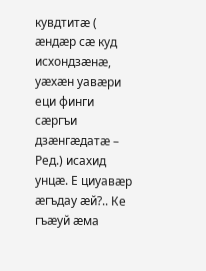кувдтитæ ( æндæр сæ куд исхондзæнæ, уæхæн уавæри еци финги сæргъи дзæнгæдатæ – Ред.) исахид унцæ. Е циуавæр æгъдау æй?.. Ке гъæуй æма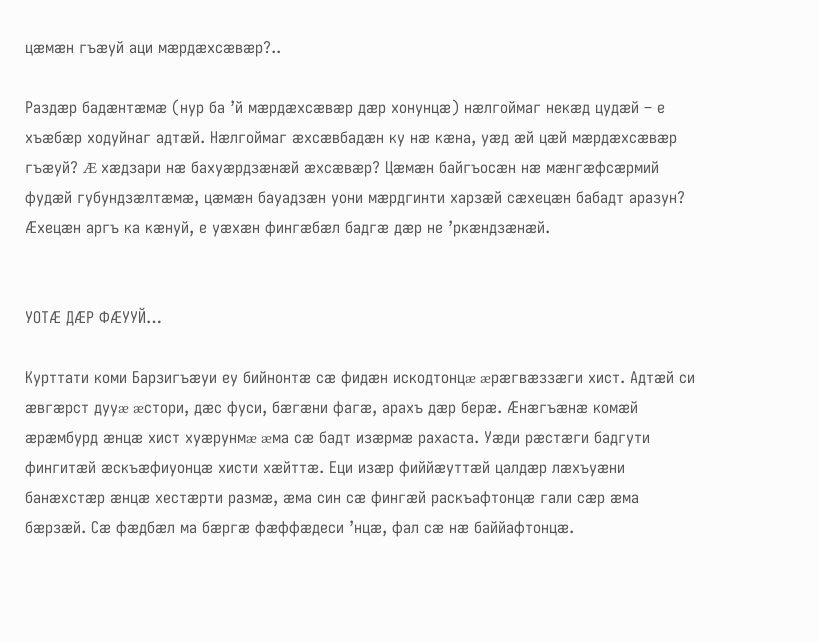цæмæн гъæуй аци мæрдæхсæвæр?..

Раздæр бадæнтæмæ (нур ба ’й мæрдæхсæвæр дæр хонунцæ) нæлгоймаг некæд цудæй – е хъæбæр ходуйнаг адтæй. Нæлгоймаг æхсæвбадæн ку нæ кæна, уæд æй цæй мæрдæхсæвæр гъæуй? Æ хæдзари нæ бахуæрдзæнæй æхсæвæр? Цæмæн байгъосæн нæ мæнгæфсæрмий фудæй губундзæлтæмæ, цæмæн бауадзæн уони мæрдгинти харзæй сæхецæн бабадт аразун? Æхецæн аргъ ка кæнуй, е уæхæн фингæбæл бадгæ дæр не ’ркæндзæнæй.


УОТÆ ДÆР ФÆУУЙ…

Курттати коми Барзигъæуи еу бийнонтæ сæ фидæн искодтонцæ æрæгвæззæги хист. Адтæй си æвгæрст дууæ æстори, дæс фуси, бæгæни фагæ, арахъ дæр берæ. Æнæгъæнæ комæй æрæмбурд æнцæ хист хуæрунмæ æма сæ бадт изæрмæ рахаста. Уæди рæстæги бадгути фингитæй æскъæфиуонцæ хисти хæйттæ. Еци изæр фиййæуттæй цалдæр лæхъуæни банæхстæр æнцæ хестæрти размæ, æма син сæ фингæй раскъафтонцæ гали сæр æма бæрзæй. Сæ фæдбæл ма бæргæ фæффæдеси ’нцæ, фал сæ нæ баййафтонцæ.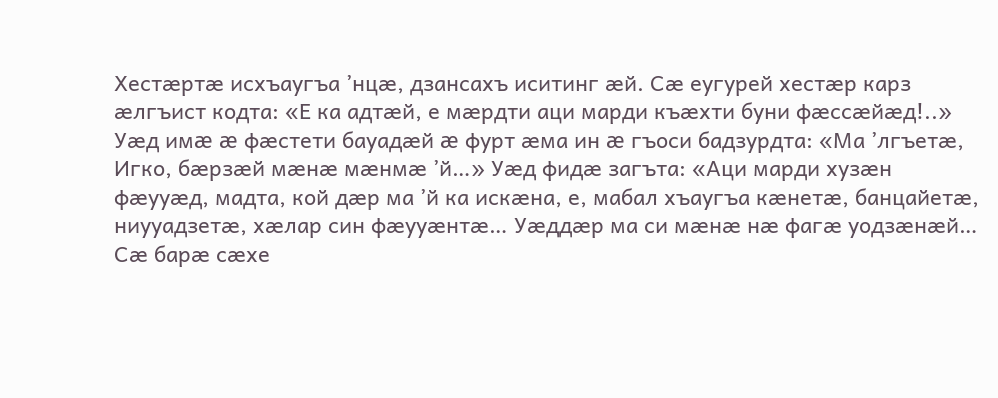Хестæртæ исхъаугъа ’нцæ, дзансахъ иситинг æй. Сæ еугурей хестæр карз æлгъист кодта: «Е ка адтæй, е мæрдти аци марди къæхти буни фæссæйæд!..» Уæд имæ æ фæстети бауадæй æ фурт æма ин æ гъоси бадзурдта: «Ма ’лгъетæ, Игко, бæрзæй мæнæ мæнмæ ’й…» Уæд фидæ загъта: «Аци марди хузæн фæууæд, мадта, кой дæр ма ’й ка искæна, е, мабал хъаугъа кæнетæ, банцайетæ, ниууадзетæ, хæлар син фæууæнтæ… Уæддæр ма си мæнæ нæ фагæ уодзæнæй…  Сæ барæ сæхе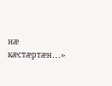нæ кæстæртæн…»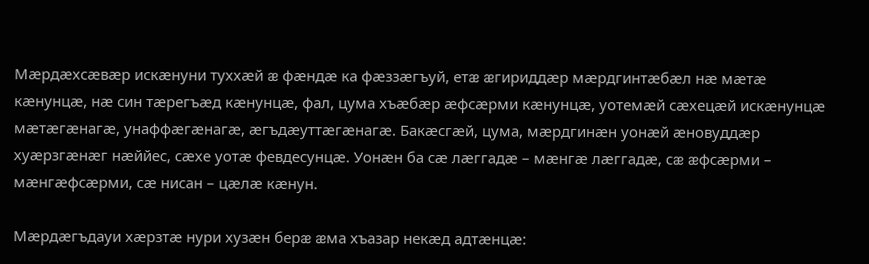Мæрдæхсæвæр искæнуни туххæй æ фæндæ ка фæззæгъуй, етæ æгириддæр мæрдгинтæбæл нæ мæтæ кæнунцæ, нæ син тæрегъæд кæнунцæ, фал, цума хъæбæр æфсæрми кæнунцæ, уотемæй сæхецæй искæнунцæ мæтæгæнагæ, унаффæгæнагæ, æгъдæуттæгæнагæ. Бакæсгæй, цума, мæрдгинæн уонæй æновуддæр хуæрзгæнæг нæййес, сæхе уотæ февдесунцæ. Уонæн ба сæ лæггадæ – мæнгæ лæггадæ, сæ æфсæрми – мæнгæфсæрми, сæ нисан – цæлæ кæнун.

Мæрдæгъдауи хæрзтæ нури хузæн берæ æма хъазар некæд адтæнцæ: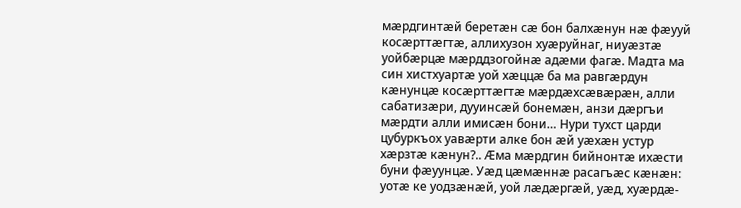мæрдгинтæй беретæн сæ бон балхæнун нæ фæууй косæрттæгтæ, аллихузон хуæруйнаг, ниуæзтæ уойбæрцæ мæрддзогойнæ адæми фагæ. Мадта ма син хистхуартæ уой хæццæ ба ма равгæрдун кæнунцæ косæрттæгтæ мæрдæхсæвæрæн, алли сабатизæри, дууинсæй бонемæн, анзи дæргъи мæрдти алли имисæн бони… Нури тухст царди цубуркъох уавæрти алке бон æй уæхæн устур хæрзтæ кæнун?.. Æма мæрдгин бийнонтæ ихæсти буни фæуунцæ. Уæд цæмæннæ расагъæс кæнæн: уотæ ке уодзæнæй, уой лæдæргæй, уæд, хуæрдæ-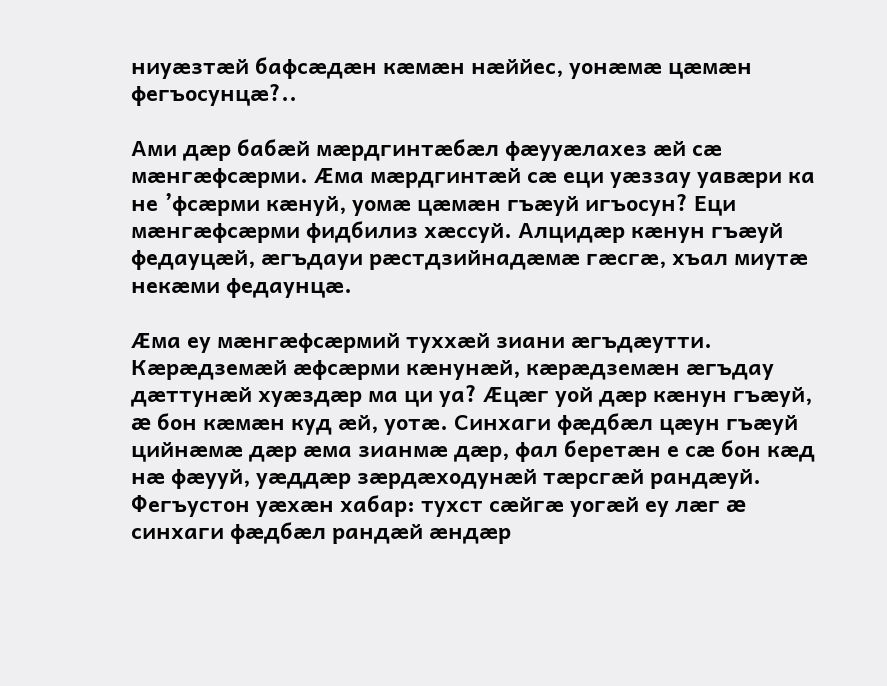ниуæзтæй бафсæдæн кæмæн нæййес, уонæмæ цæмæн фегъосунцæ?..

Ами дæр бабæй мæрдгинтæбæл фæууæлахез æй сæ мæнгæфсæрми. Æма мæрдгинтæй сæ еци уæззау уавæри ка не ’фсæрми кæнуй, уомæ цæмæн гъæуй игъосун? Еци мæнгæфсæрми фидбилиз хæссуй. Алцидæр кæнун гъæуй федауцæй, æгъдауи рæстдзийнадæмæ гæсгæ, хъал миутæ некæми федаунцæ.

Æма еу мæнгæфсæрмий туххæй зиани æгъдæутти. Кæрæдземæй æфсæрми кæнунæй, кæрæдземæн æгъдау дæттунæй хуæздæр ма ци уа? Æцæг уой дæр кæнун гъæуй, æ бон кæмæн куд æй, уотæ. Синхаги фæдбæл цæун гъæуй цийнæмæ дæр æма зианмæ дæр, фал беретæн е сæ бон кæд нæ фæууй, уæддæр зæрдæходунæй тæрсгæй рандæуй. Фегъустон уæхæн хабар: тухст сæйгæ уогæй еу лæг æ синхаги фæдбæл рандæй æндæр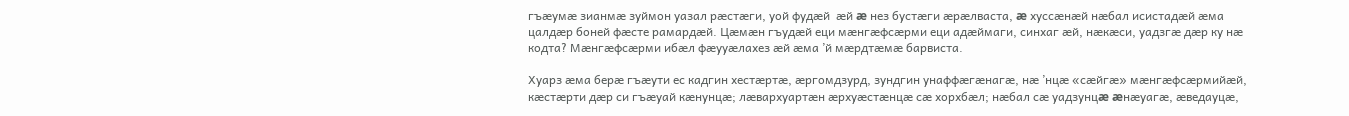гъæумæ зианмæ зуймон уазал рæстæги, уой фудæй  æй æ нез бустæги æрæлваста, æ хуссæнæй нæбал исистадæй æма цалдæр боней фæсте рамардæй. Цæмæн гъудæй еци мæнгæфсæрми еци адæймаги, синхаг æй, нæкæси, уадзгæ дæр ку нæ кодта? Мæнгæфсæрми ибæл фæууæлахез æй æма ’й мæрдтæмæ барвиста.

Хуарз æма берæ гъæути ес кадгин хестæртæ, æргомдзурд, зундгин унаффæгæнагæ, нæ ’нцæ «сæйгæ» мæнгæфсæрмийæй, кæстæрти дæр си гъæуай кæнунцæ; лæвархуартæн æрхуæстæнцæ сæ хорхбæл; нæбал сæ уадзунцæ æнæуагæ, æведауцæ,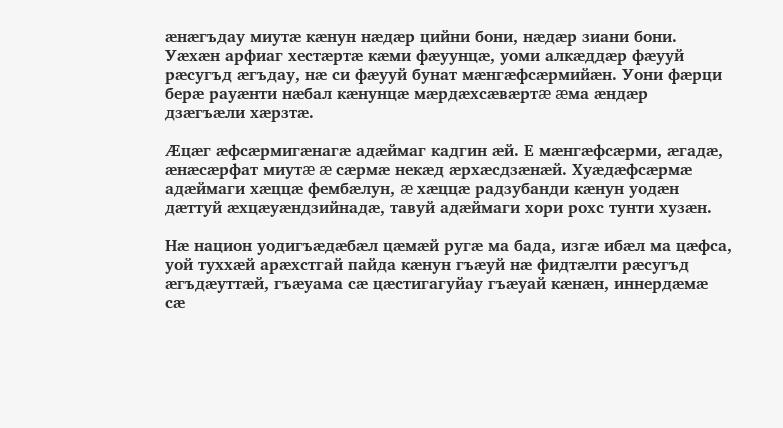æнæгъдау миутæ кæнун нæдæр цийни бони, нæдæр зиани бони. Уæхæн арфиаг хестæртæ кæми фæуунцæ, уоми алкæддæр фæууй рæсугъд æгъдау, нæ си фæууй бунат мæнгæфсæрмийæн. Уони фæрци берæ рауæнти нæбал кæнунцæ мæрдæхсæвæртæ æма æндæр дзæгъæли хæрзтæ.

Æцæг æфсæрмигæнагæ адæймаг кадгин æй. Е мæнгæфсæрми, æгадæ, æнæсæрфат миутæ æ сæрмæ некæд æрхæсдзæнæй. Хуæдæфсæрмæ адæймаги хæццæ фембæлун, æ хæццæ радзубанди кæнун уодæн дæттуй æхцæуæндзийнадæ, тавуй адæймаги хори рохс тунти хузæн.

Нæ национ уодигъæдæбæл цæмæй ругæ ма бада, изгæ ибæл ма цæфса, уой туххæй арæхстгай пайда кæнун гъæуй нæ фидтæлти рæсугъд æгъдæуттæй, гъæуама сæ цæстигагуйау гъæуай кæнæн, иннердæмæ сæ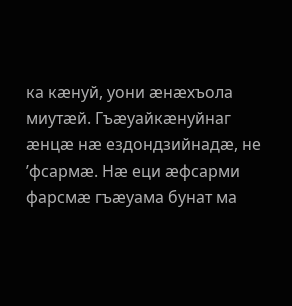ка кæнуй, уони æнæхъола миутæй. Гъæуайкæнуйнаг æнцæ нæ ездондзийнадæ, не ’фсармæ. Нæ еци æфсарми фарсмæ гъæуама бунат ма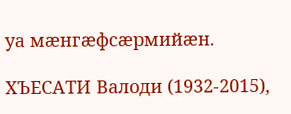уа мæнгæфсæрмийæн.

ХЪЕСАТИ Валоди (1932-2015),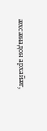æхсæнадон архайæг,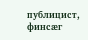публицист, финсæг